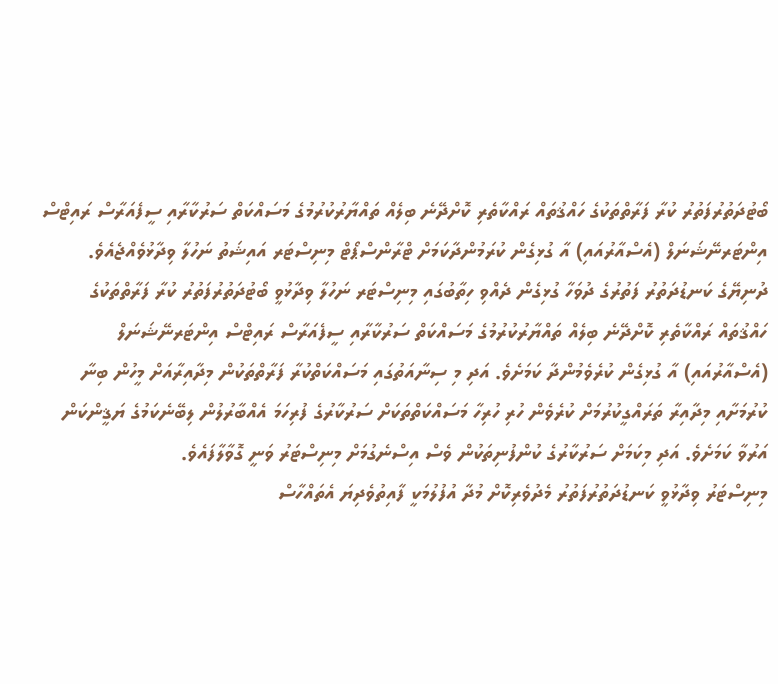ބޯޓުދަތުރުފަތުރު ކުރާ ފަރާތްތަކުގެ ހައްޤުތައް ރައްކާތެރި ކޮށްދޭނެ ބިލެއް ތައްޔާރުކުރުމުގެ މަސައްކަތް ސަރުކާރާއި ސީފެއަރާސް ރައިޓްސް އިންޓަރނޭޝަނަލް (އެސްއާރުއައި) އާ ގުޅިގެން ކުރަމުންދާކަމަށް ޓްރާންސްޕޯޓް މިނިސްޓަރ އައިޝަތު ނަހުލާ ވިދާޅުވެއްޖެއެވެ.
ދުނިޔޭގެ ކަނޑުދަތުރު ފަތުރުގެ ދުވަހާ ގުޅިގެން ދެއްވި ހިތާބުގައި މިނިސްޓަރ ނަހުލާ ވިދާޅުވީ ބޯޓުދަތުރުފަތުރު ކުރާ ފަރާތްތަކުގެ ހައްޤުތައް ރައްކާތެރި ކޮށްދޭނެ ބިލެއް ތައްޔާރުކުރުމުގެ މަސައްކަތް ސަރުކާރާއި ސީފެއަރާސް ރައިޓްސް އިންޓަރނޭޝަނަލް (އެސްއާރުއައި) އާ ގުޅިގެން ކުރެވެމުންދާ ކަމަށެވެ. އަދި މި ސިނާއަތުގައި މަސައްކަތްކުރާ ފަރާތްތަކުން މިދާއިރާއަށް މީހުން ބިނާ ކުރުމަށާއި މިދާއިރާ ތަރައްގީކުރުމަށް ކުރެވެން ހުރި ހުރިހާ މަސައްކަތްތަކަށް ސަރުކާރުގެ ފުރިހަމަ އެއްބާރުލުން ލިބޭނެކަމުގެ ޔަޤީންކަން އަރުވާ ކަމަށެވެ. އަދި މިކަމަށް ސަރުކާރުގެ ކުންފުނިތަކުން ވެސް އިސްނެގުމަށް މިނިސްޓަރު ވަނީ ގޮވާލާފައެވެ.
މިނިސްޓަރު ވިދާޅުވީ ކަނޑުދަތުރުފަތުރު މެދުވެރިކޮށް މުދާ އުފުލުމަކީ ފާއިތުވެދިޔަ އެތައްހާސް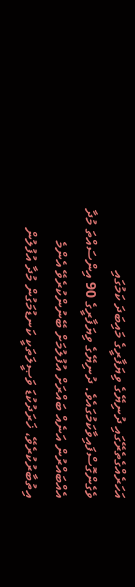އަހަރެއްގެތެރޭގައި ދުނިޔޭގެ ވިޔަފާރީގެ މައިބަދަ ކަމުގައި ވެގެންގޮސްފައިވާކަމުގައެވެ. ދުނިޔޭގެ ވިޔަފާރީގެ 90 އިންސައްތަ މުދާ އެއްބައްރުން އަނެއް ބައްރަށް އުފުލުމަށް ބޭނުންކުރެވޭ އެންމެ އިތުބާރުކުރެވޭ، ޚަރަދުކުޑަ ވަޞީލަތަކީ ކަނޑުމަގުން މުދާ އުފުލުން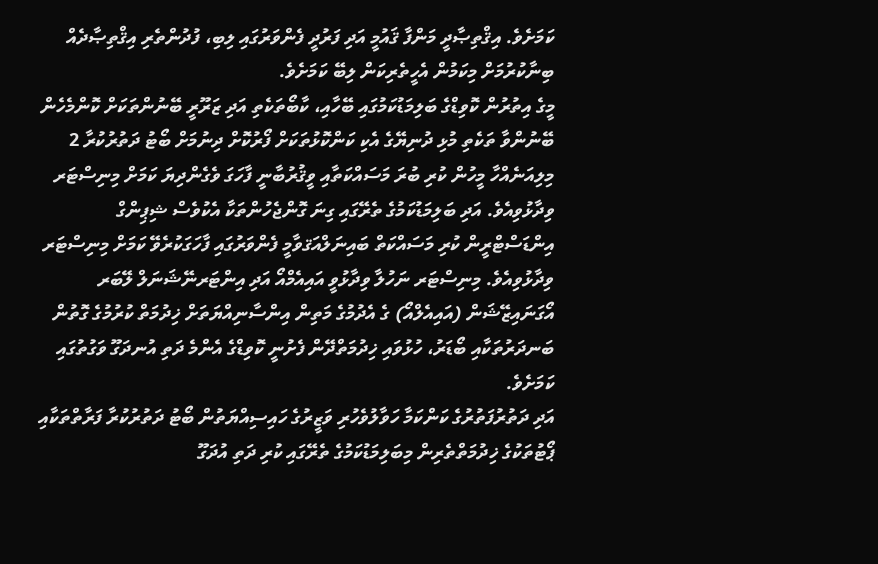ކަމަށެވެ. އިޤްތިޞާދީ މަންފާ ޤައުމީ އަދި ފަރުދީ ފެންވަރުގައި ލިބި، ފުދުންތެރި އިޤްތިޞާދެއް ބިނާކުރުމަށް މިކަމުން އެހީތެރިކަން ލިބޭ ކަމަށެވެ.
މީގެ އިތުރުން ކޮވިޑްގެ ބަލިމަޑުކަމުގައި ބޭހާއި، ކާބޯތަކެތި އަދި ޒަރޫރީ ބޭނުންތަކަށް ކޮންމެހެން ބޭނުންވާ ތަކެތި މުޅި ދުނިޔޭގެ އެކި ކަންކޮޅުތަކަށް ފޯރުކޮށް ދިނުމަށް ބޯޓު ދަތުރުކުރާ 2 މިލިއަނެއްހާ މީހުން ކުރި ބުރަ މަސައްކަތާއި ވީޤުރުބާނީ ފާހަގަ ވެގެންދިޔަ ކަމަށް މިނިސްޓަރ ވިދާޅުވިއެވެ. އަދި ބަލިމަޑުކަމުގެ ތެރޭގައި ގިނަ ގޮންޖެހުންތަކާ އެކުވެސް ޝިޕިންގް އިންޑަސްޓްރީން ކުރި މަސައްކަތް ބައިނަލްއަޤވާމީ ފެންވަރުގައި ފާހަގަކުރެވޭ ކަމަށް މިނިސްޓަރ ވިދާޅުވިއެވެ. މިނިސްޓަރ ނަހުލާ ވިދާޅުވީ އައިއެމްއޯ އަދި އިންޓަރނޭޝަނަލް ލޭބަރ އޯގަނައިޒޭޝަން (އައިއެލްއޯ) ގެ އެދުމުގެ މަތިން އިންސާނިއްޔަތަށް ޚިދުމަތް ކުރުމުގެ ގޮތުން ބަނދަރުތަކާއި ބޯޑަރު، ހުޅުވައި ޚިދުމަތްދޭން ފެށުނީ ކޮވިޑްގެ އެންމެ ދަތި އުނދަގޫ ވަގުތުގައި ކަމަށެވެ.
އަދި ދަތުރުފަތުރުގެ ކަންކަމާ ހަވާލުވެހުރި ވަޒީރުގެ ހައިސިއްޔަތުން ބޯޓު ދަތުރުކުރާ ފަރާތްތަކާއި ޕޯޓުތަކުގެ ޚިދުމަތްތެރިން މިބަލިމަޑުކަމުގެ ތެރޭގައި ކުރި ދަތި އުދަގޫ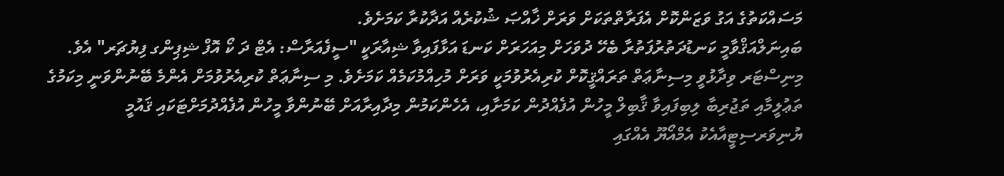މަސައްކަތުގެ އަގު ވަޒަންކޮށް އެފަރާތްތަކަށް ވަރަށް ޚާއްޞަ ޝުކުރެއް އަދާކުރާ ކަމަށެވެ.
ބައިނަލްއަޤްވާމީ ކަނޑުދަތުރުފަތުރާ ބެހޭ ދުވަހަށް މިއަހަރަށް ކަނޑަ އަޅާފައިވާ ޝިއާރަކީ "ސީފެއަރާސް: އެޓް ދަ ކޯ އޮފް ޝިޕިންގ ފިޔުޗަރ" އެވެ. މިނިސްޓަރ ވިދާޅުވީ މިސިނާޢަތް ތަރައްޤީކޮށް ކުރިއެރުވުމަކީ ވަރަށް މުހިއްމުކަމެއް ކަމަށެވެ. މި ސިނާޢަތް ކުރިއެރުވުމަށް އެންމެ ބޭނުންވަނީ މިކަމުގެ ތަޢުލީމާއި ތަޖުރިބާ ލިބިފައިވާ ޤާބިލް މީހުން އުފެއްދުން ކަމަށާއި، އެހެންކަމުން މިދާއިރާއަށް ބޭނުންވާ މީހުން އުފެއްދުމަށްޓަކައި ޤައުމީ ޔުނިވަރސިޓީއާއެކު އެމްއޯޔޫ އެއްގައި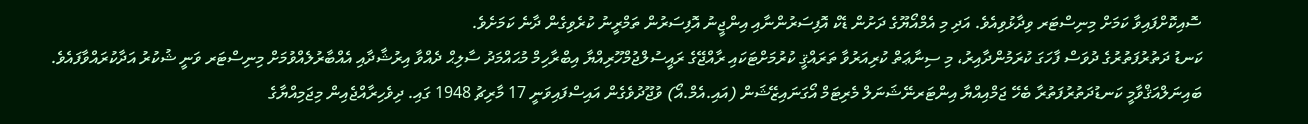ސޮއިކޮށްފައިވާ ކަމަށް މިނިސްޓަރ ވިދާޅުވިއެވެ. އަދި މި އެމްއޯޔޫގެ ދަށުން ޑެކް އޮފިސަރުންނާއި އިންޖީނު އޮފިސަރުން ތަމްރީނު ކުރެވިގެން ދާނެ ކަމަށެވެ.
ކަނޑު ދަތުރުފަތުރުގެ ދުވަސް ފާހަގަ ކުރަމުންދާއިރު، މި ސިނާޢަތް ކުރިއަރުވާ ތަރައްޤީ ކުރުމަށްޓަކައި ރާއްޖޭގެ ރައީސުލްޖުމްހޫރިއްޔާ އިބްރާހިމް މުޙައްމަދު ސާލިޙް ދެއްވާ އިރުޝާދާއި އެއްބާރުލެއްވުމަށް މިނިސްޓަރ ވަނީ ޝުކުރު އަދާކުރައްވާފައެވެ.
ބައިނަލްއަޤްވާމީ ކަނޑުދަތުރުފަތުރާ ބެހޭ ޖަމްއިއްޔާ އިންޓަރނޭޝަނަލް މެރިޓަމް އޯގަނައިޒޭޝަން (އައި.އެމް.އޯ) ވުޖޫދުވެގެން އައިސްފައިވަނީ 17 މާރިޗު 1948 ގައި. ދިވެހިރާއްޖެއިން މިޖަމިއްޔާގެ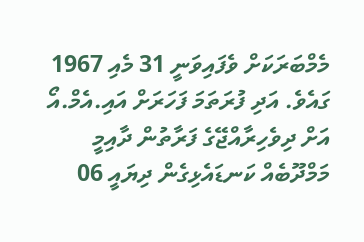މެމްބަރަކަށް ވެފައިވަނީ 31 މެއި 1967 ގައެވެ. އަދި ފުރަތަމަ ފަހަރަށް އައި.އެމް.އޯ އަށް ދިވެހިރާއްޖޭގެ ފަރާތުން ދާއިމީ މަމްދޫބެއް ކަނޑައެޅިގެން ދިޔައީ 06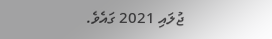ޖުލައި 2021 ގައެވެ.